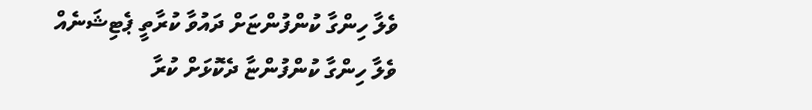ވެލާ ހިންގާ ކުންފުންޏަށް ދައުވާ ކުރާތީ ޕެޓިޝަނެއް
ވެލާ ހިންގާ ކުންފުންޏާ ދެކޮޅަށް ކުރާ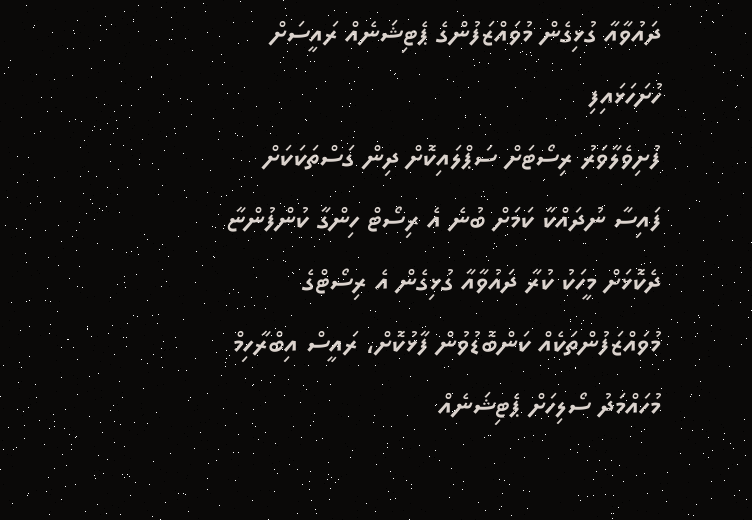ދައުވާއާ ގުޅިގެން މުވައްޒަފުންގެ ޕެޓިޝަނެއް ރައީސަށް ހުށަހަޅައިފި
ފުށިވެލާވަރު ރިސޯޓަށް ސަޕްލައިކޮށް ދިން ގަސްތަކަކަށް ފައިސާ ނުދައްކާ ކަމަށް ބުނެ އެ ރިސޯޓް ހިންގާ ކުންފުންޏާ ދެކޮޅަށް މީހަކު ކުރާ ދައުވާއާ ގުޅިގެން އެ ރިސޯޓްގެ މުވައްޒަފުންތަކެއް ކަންބޮޑުވުން ފާޅުކޮށް، ރައީސް އިބްރާހިމް މުހައްމަދު ސޯލިހަށް ޕެޓިޝަނެއް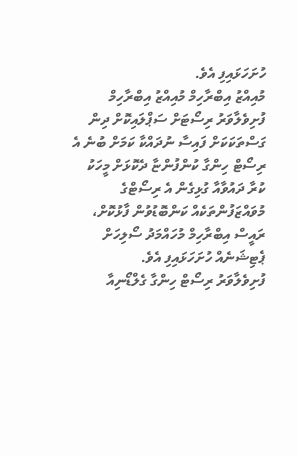ހުށަހަޅައިފި އެވެ.
މުއިއްޒު އިބްރާހިމް މުއިއްޒު އިބްރާހިމް
ފުށިވެލާވަރު ރިސޯޓަށް ސަޕްލައިކޮށް ދިން ގަސްތަކަކަށް ފައިސާ ނުދައްކާ ކަމަށް ބުނެ އެ ރިސޯޓް ހިންގާ ކުންފުންޏާ ދެކޮޅަށް މީހަކު ކުރާ ދައުވާއާ ގުޅިގެން އެ ރިސޯޓްގެ މުވައްޒަފުންތަކެއް ކަންބޮޑުވުން ފާޅުކޮށް، ރައީސް އިބްރާހިމް މުހައްމަދު ސޯލިހަށް ޕެޓިޝަނެއް ހުށަހަޅައިފި އެވެ.
ފުށިވެލާވަރު ރިސޯޓް ހިންގާ ގެލްޑޯނިއާ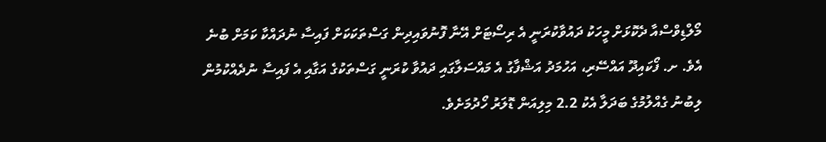މޯލްޑިވްސްއާ ދެކޮޅަށް މީހަކު ދައުވާކުރަނީ އެ ރިސޯޓަށް އޭނާ ފޮނުވައިދިން ގަސްތަކަކަށް ފައިސާ ނުދައްކާ ކަމަށް ބުނެ އެވެ. ށ. ފޯކައިދޫ އައްސޭރި، އަހުމަދު އަޝްފާގު އެ މައްސަލާގައި ދައުވާ ކުރަނީ ގަސްތަކުގެ އަގާއި އެ ފައިސާ ނުދެއްކުމުން ލިބުނު ގެއްލުމުގެ ބަދަލާ އެކު 2.2 މިލިއަން ޑޮލަރު ހޯދުމަށެވެ.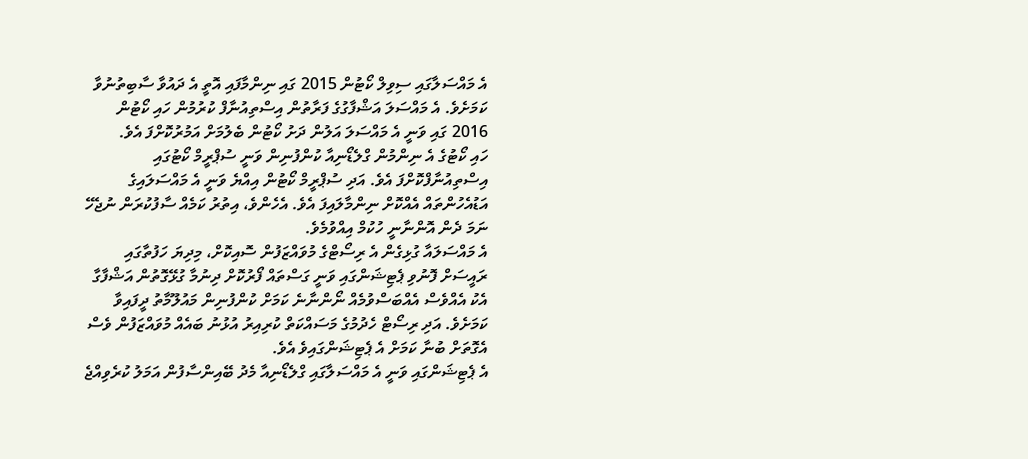އެ މައްސަލާގައި ސިވިލް ކޯޓުން 2015 ގައި ނިންމާފައި އޮތީ އެ ދައުވާ ސާބިތުނުވާ ކަމަށެވެ. އެ މައްސަލަ އަޝްފާގުގެ ފަރާތުން އިސްތިއުނާފް ކުރުމުން ހައި ކޯޓުން 2016 ގައި ވަނީ އެ މައްސަލަ އަލުން ދަށު ކޯޓުން ބެލުމަށް އަމުރުކޮށްފަ އެވެ.
ހައި ކޯޓުގެ އެ ނިންމުން ގްލެޑޯނިއާ ކުންފުނިން ވަނީ ސުޕްރީމް ކޯޓުގައި އިސްތިއުނާފްކޮށްފަ އެވެ. އަދި ސުޕްރީމް ކޯޓުން އިއްޔެ ވަނީ އެ މައްސަލައިގެ އަޑުއެހުންތައް އެއްކޮށް ނިންމާލައިފަ އެވެ. އެހެންވެ، އިތުރު ކަމެއް ސާފުކުރަން ނުޖެހޭ ނަމަ ދެން އޮންނާނީ ހުކުމް އިއްވުމެވެ.
އެ މައްސަލައާ ގުޅިގެން އެ ރިސޯޓްގެ މުވައްޒަފުން ސޮއިކޮށް، މިދިޔަ ހަފުތާގައި ރައީސަށް ފޮނުވި ޕެޓިޝަންގައި ވަނީ ގަސްތައް ފޯރުކޮށް ދިނުމާ ގުޅޭގޮތުން އަޝްފާގާ އެކު އެއްވެސް އެއްބަސްވުމެއް ނޯންނާނެ ކަމަށް ކުންފުނިން މައުލޫމާތު ދީފައިވާ ކަމަށެވެ. އަދި ރިސޯޓް ހެދުމުގެ މަސައްކަތް ކުރިއިރު އުޅުނު ބައެއް މުވައްޒަފުން ވެސް އެގޮތަށް ބުނާ ކަމަށް އެ ޕެޓިޝަންގައިވެ އެވެ.
އެ ޕެޓިޝަންގައި ވަނީ އެ މައްސަލާގައި ގްލެޑޯނިއާ މެދު ބޭއިންސާފުން އަމަލު ކުރެވިއްޖެ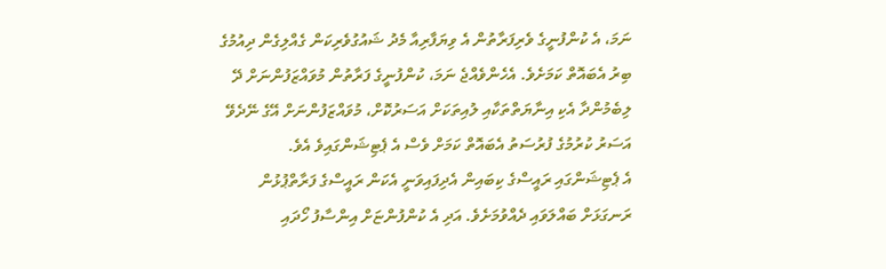ނަމަ، އެ ކުންފުނީގެ ވެރިފަރާތުން އެ ވިޔަފާރިއާ މެދު ޝައުގުވެރިކަން ގެއްލިގެން ދިއުމުގެ ބިރު އެބައޮތް ކަމަށެވެ. އެހެންވެއްޖެ ނަމަ، ކުންފުނީގެ ފަރާތުން މުވައްޒަފުންނަށް ދޭ ލިބެމުންދާ އެކި އިނާޔަތްތަކާއި ލުއިތަކަށް އަސަރުކޮށް، މުވައްޒަފުންނަށް އޭގެ ނޭދެވޭ އަސަރު ކުރުމުގެ ފުރުސަތު އެބައޮތް ކަމަށް ވެސް އެ ޕެޓިޝަންގައިވެ އެވެ.
އެ ޕެޓިޝަންގައި ރައީސްގެ ކިބައިން އެދިފައިވަނީ އެކަން ރައީސްގެ ފަރާތްޕުޅުން ރަނގަޅަށް ބައްލަވައި ދެއްވުމަށެވެ. އަދި އެ ކުންފުންޏަށް އިންސާފު ހޯދައި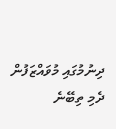ދިނުމުގައި މުވައްޒަފުން ދެމި ތިބޭނެ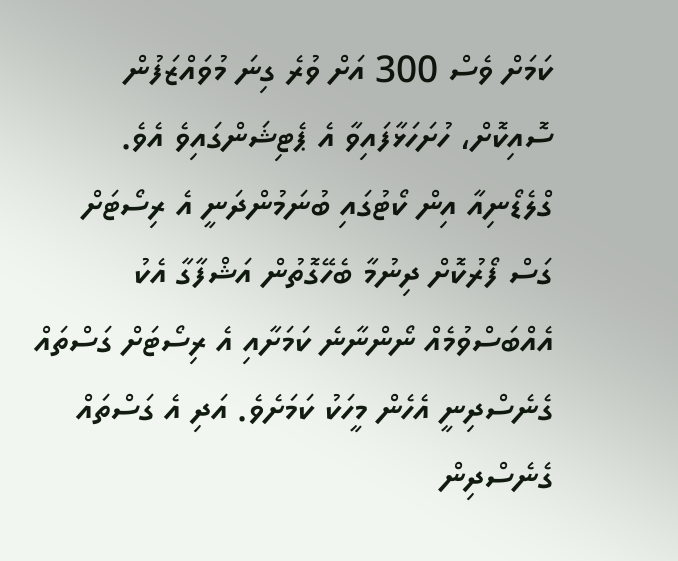ކަމަށް ވެސް 300 އަށް ވުރެ ގިނަ މުވައްޒަފުން ސޮއިކޮށް، ހުށަހަޅާފައިވާ އެ ޕެޓިޝަންގައިވެ އެވެ.
ގްލެޑޯނިއާ އިން ކޯޓުގައި ބުނަމުންދަނީ އެ ރިސޯޓަށް ގަސް ފޯރުކޮށް ދިނުމާ ބެހޭގޮތުން އަޝްފާގާ އެކު އެއްބަސްވުމެއް ނޯންނާނެ ކަމަށާއި އެ ރިސޯޓަށް ގަސްތައް ގެނެސްދިނީ އެހެން މީހަކު ކަމަށެވެ. އަދި އެ ގަސްތައް ގެނެސްދިން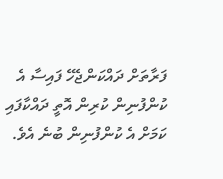ފަރާތަށް ދައްކަންޖެހޭ ފައިސާ އެ ކުންފުނިން ކުރިން އޮތީ ދައްކާފައި ކަމަށް އެ ކުންފުނިން ބުނެ އެވެ.